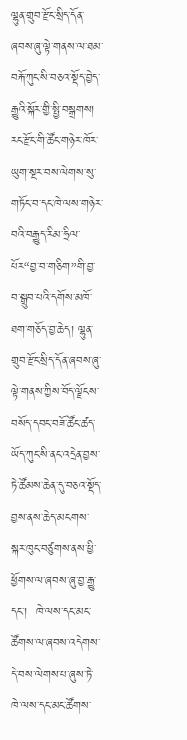ལྷུན་གྲུབ་རྫོང་སྲིད་དོན་ཞབས་ཞུ་ལྟེ་གནས་ལ་ཐམ་བརྐོ་ཀུང་སི་བཅའ་སྡོད་བྱེད་རྒྱུའི་སྐོར་གྱི་སྤྱི་བསྒྲགས།
རང་རྫོང་གི་ཚོང་གཉེར་ཁོར་ཡུག་སྔར་བས་ལེགས་སུ་གཏོང་བ་དང་ཁེ་ལས་གཉེར་བའི་བརྒྱུད་རིམ་ཧྲིལ་པོར“བྱ་བ་གཅིག”གི་བྱ་བ་སྒྲུབ་པའི་དགོས་མཁོ་ཐག་གཅོད་བྱ་ཆེད། ལྷུན་གྲུབ་རྫོང་སྲིད་དོན་ཞབས་ཞུ་ལྟེ་གནས་ཀྱིས་བོད་ལྗོངས་བསོད་དབང་བཟོ་ཚོང་ཚད་ཡོད་ཀུང་སི་ནང་འདྲེན་བྱས་ཏེ་ཚོམས་ཆེན་དུ་བཅའ་སྡོད་བྱས་ནས་ཆེད་མངགས་སྐར་ཁུང་བཙུགས་ནས་ཕྱི་ཕྱོགས་ལ་ཞབས་ཞུ་བྱ་རྒྱུ་དང་།  ཁེ་ལས་དང་མང་ཚོགས་ལ་ཞབས་འདེགས་དེ་བས་ལེགས་པ་ཞུས་ཏེ་ཁེ་ལས་དང་མང་ཚོགས་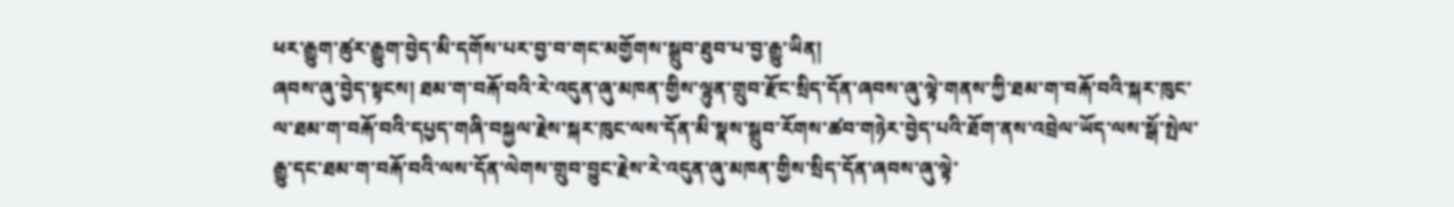ཕར་རྒྱུག་ཚུར་རྒྱུག་བྱེད་མི་དགོས་པར་བྱ་བ་གང་མགྱོགས་སྒྲུབ་ཐུབ་པ་བྱ་རྒྱུ་ཡིན།
ཞབས་ཞུ་བྱེད་སྟངས། ཐམ་ག་བརྐོ་བའི་རེ་འདུན་ཞུ་མཁན་གྱིས་ལྷུན་གྲུབ་རྫོང་སྲིད་དོན་ཞབས་ཞུ་ལྟེ་གནས་ཀྱི་ཐམ་ག་བརྐོ་བའི་སྐར་ཁུང་ལ་ཐམ་ག་བརྐོ་བའི་དཔྱད་གཞི་བསྐྱལ་རྗེས་སྐར་ཁུང་ལས་དོན་མི་སྣས་སྒྲུབ་རོགས་ཚབ་གཉེར་བྱེད་པའི་ཐོག་ནས་འབྲེལ་ཡོད་ལས་སྒོ་སྤེལ་རྒྱུ་དང་ཐམ་ག་བརྐོ་བའི་ལས་དོན་ལེགས་གྲུབ་བྱུང་རྗེས་རེ་འདུན་ཞུ་མཁན་གྱིས་སྲིད་དོན་ཞབས་ཞུ་ལྟེ་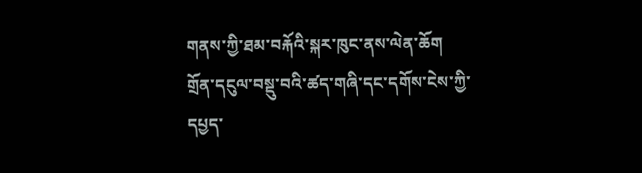གནས་ཀྱི་ཐམ་བརྐོའི་སྐར་ཁུང་ནས་ལེན་ཆོག
གྲོན་དངུལ་བསྡུ་བའི་ཚད་གཞི་དང་དགོས་ངེས་ཀྱི་དཔྱད་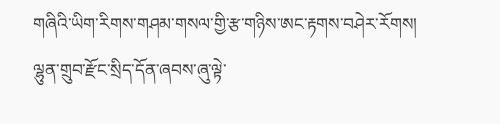གཞིའི་ཡིག་རིགས་གཤམ་གསལ་གྱི་རྩ་གཉིས་ཨང་རྟགས་བཤེར་རོགས།
ལྷུན་གྲུབ་རྫོང་སྲིད་དོན་ཞབས་ཞུ་ལྟེ་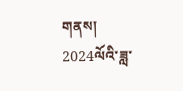གནས།
2024ལོའི་ཟླ་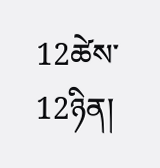12ཚེས་12ཉིན།